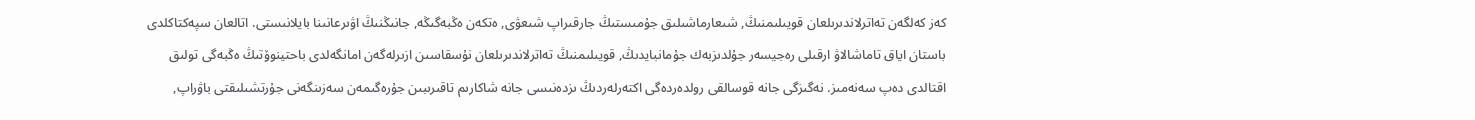كەز كەلگەن تەاترلاندىرىلعان قويىلىمنىڭ, شىعارماشىلىق جۇمىستىڭ جارقىراپ شىعۋى, ەتكەن ەڭبەگىڭە, جانىڭنىڭ اۋىرعانىنا بايلانىستى. اتالعان سپەكتاكلدى باستان اياق تاماشالاۋ ارقىلى رەجيسەر جۇلدىزبەك جۇمانبايدىڭ, قويىلىمنىڭ تەاترلاندىرىلعان نۇسقاسىن ازىرلەگەن امانگەلدى باحتينوۆتىڭ ەڭبەگى تولىق اقتالدى دەپ سەنەمىز. نەگىزگى جانە قوسالقى رولدەردەگى اكتەرلەردىڭ ىزدەنىسى جانە شاكارىم تاقىرىبىن جۇرەگىمەن سەزىنگەنى جۇرتشىلىقتى باۋراپ,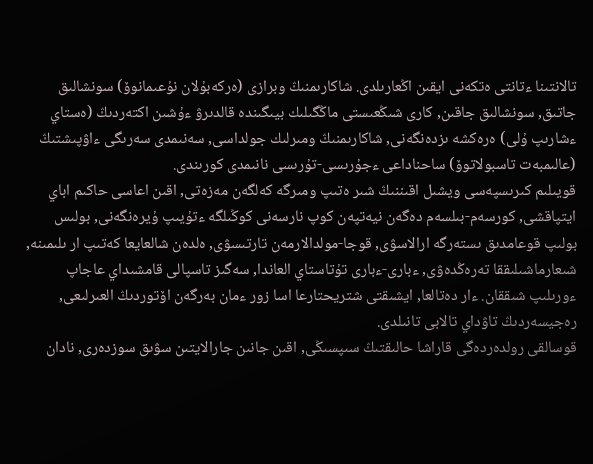تالانتىنا ءتانتى ەتكەنى ايقىن اڭعارىلدى. شاكارىمنىڭ وبرازى (ەركەبۇلان نۇعىمانوۆ) سونشالىق جاتىق, سونشالىق جاقىن, كارى شىڭعىستى ماڭگىلىك بيىگىندە قالدىرۋ ءۇشىن اكتەردىڭ (ەستاي ءشارىپ ۇلى) ەرەكشە ىزدەنگەنى, شاكارىمنىڭ ومىرلىك جولداسى, سەنىمدى سەرىگى ءاۋپىشتىڭ (عالىمبەت تاسبولاتوۆ) ساحناداعى ءجۇرىسى-تۇرىسى نانىمدى كورىندى.
قويىلىم كىرىسپەسى ويشىل اقىننىڭ شىر ەتىپ ومىرگە كەلگەن مەزەتى, اقىن اعاسى حاكىم اباي ايتپاقشى, كورسەم-بىلسەم دەگەن نيەتپەن كوپ نارسەنى كوڭىلگە ءتۇيىپ ۇيرەنگەنى, بولىس بولىپ قوعامدىق ىستەرگە ارالاسۋى, قوجا-مولدالارمەن تارتىسۋى, ەلدەن شالعايعا كەتىپ ار ىلىمىنە, شىعارماشىلىققا تەرەڭدەۋى, ءبارى-ءبارى تۇتاستاي العاندا, سەگىز تاسپالى قامشىداي عاجاپ ءورىلىپ شىققان. ءار دەتالعا, ايشىقتى شتريحتارعا اسا زور ءمان بەرگەن اۆتوردىڭ العىرلىعى, رەجيسەردىڭ تاۋداي تالابى تانىلدى.
قوسالقى رولدەردەگى قاراشا حالىقتىڭ سىپسىڭى, اقىن جانىن جارالايتىن سۋىق سوزدەرى, نادان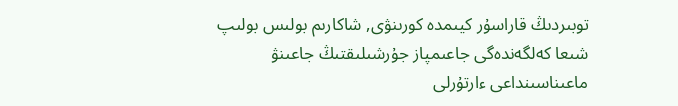توبىردىڭ قاراسۇر كيىمدە كورىنۋى, شاكارىم بولىس بولىپ شىعا كەلگەندەگى جاعىمپاز جۇرشىلىقتىڭ جاعىنۋ ماعىناسىنداعى ءارتۇرلى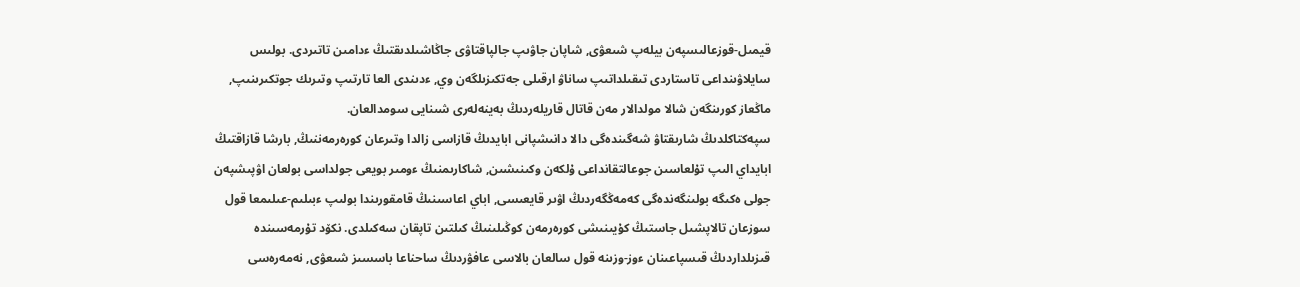قيمىل-قوزعالىسپەن بيلەپ شىعۋى, شاپان جاۋىپ جالپاقتاۋى جاڭاشىلدىقتىڭ ءدامىن تاتىردى. بولىس سايلاۋىنداعى تاستاردى تىقىلداتىپ ساناۋ ارقىلى جەتكىزىلگەن وي, ءدىندى العا تارتىپ وتىرىك جوتكىرىنىپ, ماڭعاز كورىنگەن شالا مولدالار مەن قاتال قاريلەردىڭ بەينەلەرى شىنايى سومدالعان.
سپەكتاكلدىڭ شارىقتاۋ شەگىندەگى دالا دانىشپانى ابايدىڭ قازاسى زالدا وتىرعان كورەرمەننىڭ, بارشا قازاقتىڭ ابايداي الىپ تۇلعاسىن جوعالتقانداعى ۇلكەن وكىنىشىن, شاكارىمنىڭ ءومىر بويعى جولداسى بولعان اۋپىشپەن جولى ەكىگە بولىنگەندەگى كەمەڭگەردىڭ اۋىر قايعىسى, اباي اعاسىنىڭ قامقورىندا بولىپ ءبىلىم-عىلىمعا قول سوزعان تالاپشىل جاستىڭ كۇيىنىشى كورەرمەن كوڭىلىنىڭ كىلتىن تاپقان سەكىلدى. نكۆد تۇرمەسىندە قىزىلداردىڭ قىسپاعىنان ءوز-وزىنە قول سالعان بالاسى عافۋردىڭ ساحناعا باسسىز شىعۋى, نەمەرەسى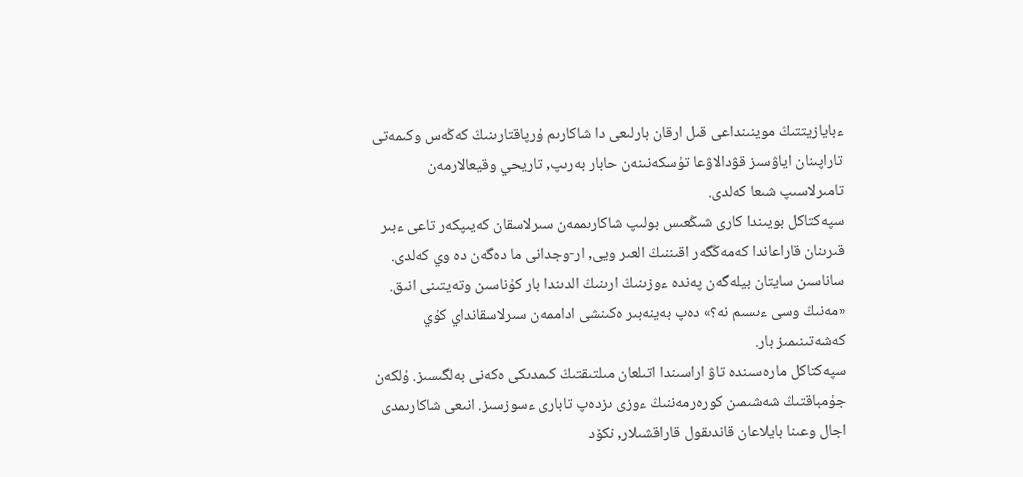ءبايازيتتىڭ موينىنداعى قىل ارقان بارلىعى دا شاكارىم ۇرپاقتارىنىڭ كەڭەس وكىمەتى تاراپىنان اياۋسىز قۋدالاۋعا تۇسكەنىنەن حابار بەرىپ, تاريحي وقيعالارمەن تامىرلاسىپ شىعا كەلدى.
سپەكتاكل بويىندا كارى شىڭعىس بولىپ شاكارىممەن سىرلاسقان كەيىپكەر تاعى ءبىر قىرىنان قاراعاندا كەمەڭگەر اقىننىڭ العىر ويى, ار-وجدانى ما دەگەن دە وي كەلدى. ساناسىن سايتان بيلەگەن پەندە ءوزىنىڭ ارىنىڭ الدىندا بار كۇناسىن وتەيتىنى انىق. «مەنىڭ وسى ءىسىم نە؟» دەپ بەينەبىر ەكىنشى اداممەن سىرلاسقانداي كۇي كەشەتىنىمىز بار.
سپەكتاكل مارەسىندە تاۋ اراسىندا اتىلعان مىلتىقتىڭ كىمدىكى ەكەنى بەلگىسىز. ۇلكەن جۇمباقتىڭ شەشىمىن كورەرمەننىڭ ءوزى ىزدەپ تابارى ءسوزسىز. انىعى شاكارىمدى اجال وعىنا بايلاعان قاندىقول قاراقشىلار, نكۆد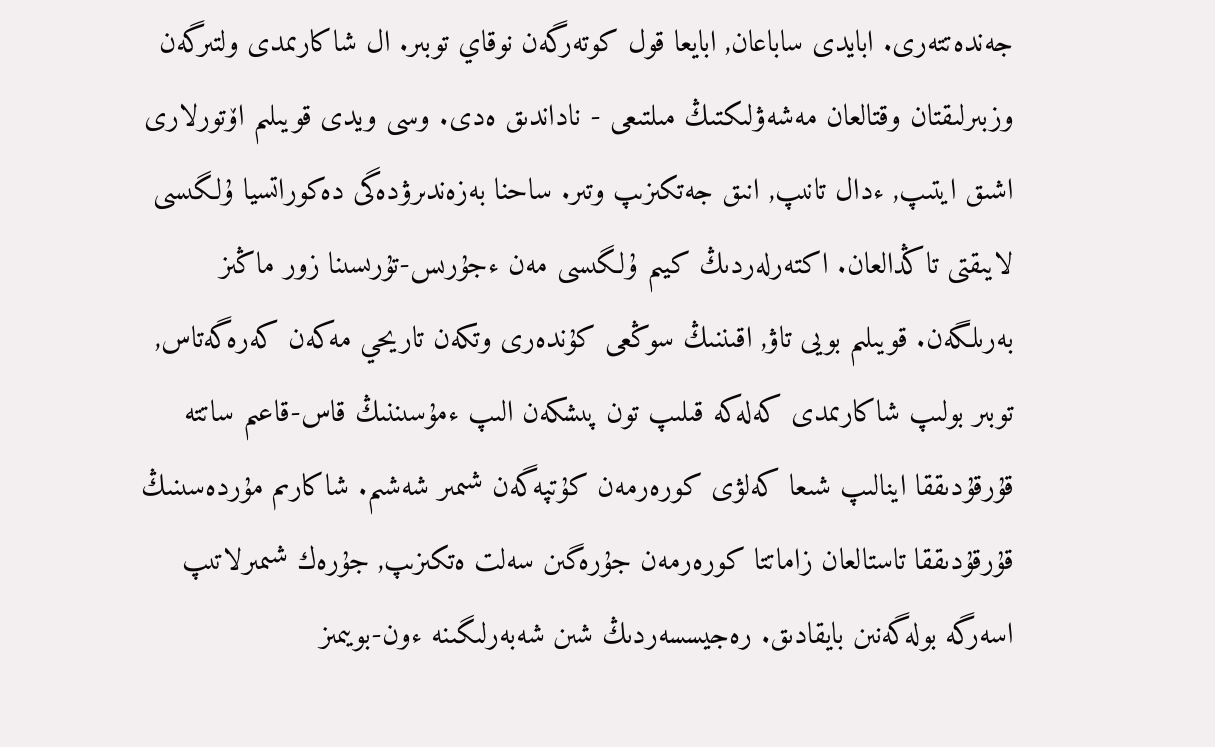جەندەتتەرى. ابايدى ساباعان, ابايعا قول كوتەرگەن نوقاي توبىر. ال شاكارىمدى ولتىرگەن وزبىرلىقتان وقتالعان مەشەۋلىكتىڭ مىلتىعى - ناداندىق ەدى. وسى ويدى قويىلىم اۆتورلارى اشىق ايتىپ, ءدال تانىپ, انىق جەتكىزىپ وتىر. ساحنا بەزەندىرۋدەگى دەكوراتسيا ۇلگىسى لايىقتى تاڭدالعان. اكتەرلەردىڭ كيىم ۇلگىسى مەن ءجۇرىس-تۇرىسىنا زور ماڭىز بەرىلگەن. قويىلىم بويى تاۋ, اقىننىڭ سوڭعى كۇندەرى وتكەن تاريحي مەكەن كەرەگەتاس, توبىر بولىپ شاكارىمدى كەلەكە قىلىپ تون پىشكەن الىپ ءمۇسىننىڭ قاس-قاعىم ساتتە قۇرقۇدىققا اينالىپ شىعا كەلۋى كورەرمەن كۇتپەگەن شىمىر شەشىم. شاكارىم مۇردەسىنىڭ قۇرقۇدىققا تاستالعان زاماتتا كورەرمەن جۇرەگىن سەلت ەتكىزىپ, جۇرەك شىمىرلاتىپ اسەرگە بولەگەنىن بايقادىق. رەجيسسەردىڭ شىن شەبەرلىگىنە ءون-بويىمىز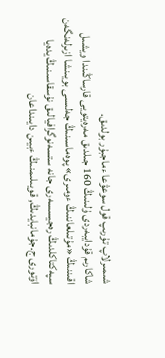شىمىرلاپ تۇرىپ قول سوعۋعا ءماجبۇر بولدىق.
شاكارىم قۇدايبەردى ۇلىنىڭ 160 جىلدىق مەرەيتويى قارساڭىندا ويشىل اقىننىڭ «مۇتىلعاننىڭ ءومىرى» پوەماسىنىڭ جەلىسى بويىنشا ازىرلەنگەن سپەكتاكلدىڭ رەجيسسەرى جانە ستسەنوگرافيالىق نۇسقاسىنىڭ يدەيا اۆتورى ج.جۇمانبايدىڭ, قويىلىمنىڭ ءبيىن دايىنداعان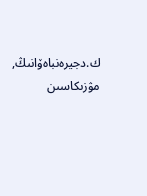ك.دجيرەنباەۆانىڭ, مۋزىكاسىن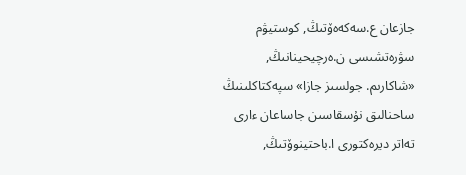جازعان ع.سەكەەۆتىڭ, كوستيۋم سۋرەتشىسى ن.ەرچيحينانىڭ, «شاكارىم. جولسىز جازا» سپەكتاكلىنىڭ ساحنالىق نۇسقاسىن جاساعان ءارى تەاتر ديرەكتورى ا.باحتينوۆتىڭ,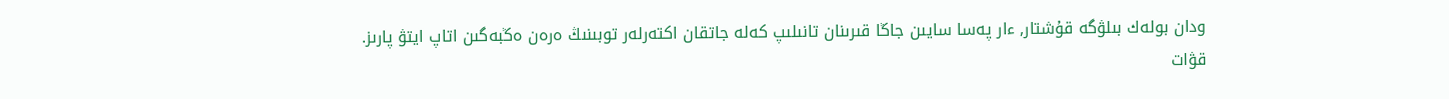ودان بولەك بىلۋگە قۇشتار, ءار پەسا سايىن جاڭا قىرىنان تانىلىپ كەلە جاتقان اكتەرلەر توبىنىڭ ەرەن ەڭبەگىن اتاپ ايتۋ پارىز.
قۋات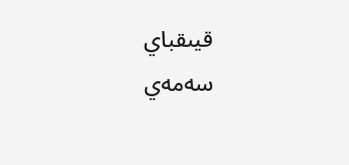قيىقباي
سەمەي